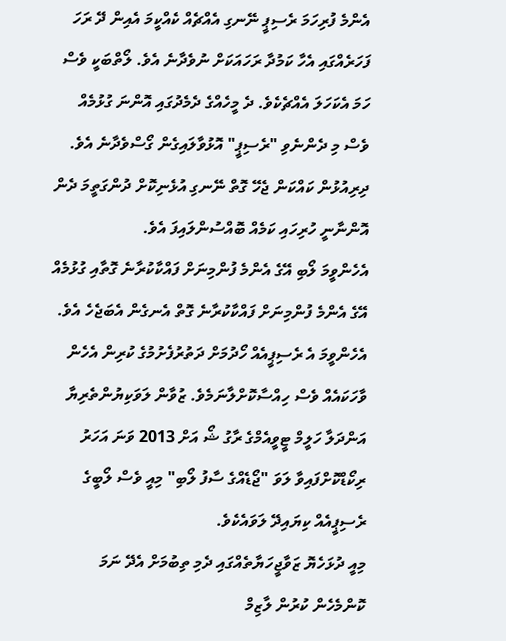އެންމެ ފުރިހަމަ ރެސިޕީ ނޭނގި އެއްޗެއް ކެއްކީމަ އެއިން ދޭ ރަހަ ފަހަރެއްގައި އެހާ ކަމުދާ ރަހައަކަށް ނުވެދާނެ އެވެ. ލޯތްބަކީ ވެސް ހަމަ އެކަހަލަ އެއްޗެކެވެ. ދެ މީހެއްގެ ދެމެދުގައި އޮންނަ ގުޅުމެއް ވެސް މި ދެންނެވި "ރެސިޕީ" އޮޅުވާލައިގެން ގޯސްވެދާނެ އެވެ.
ދިރިއުޅުން ކައްކަން ޖެހޭ ގޮތް ނޭނގި އުޅެނިކޮށް ދުންގަތީމަ ދެން އޮންނާނީ ހުރިހައި ކަމެއް ބޮއްސުންލައިފަ އެވެ.
އެހެންވީމަ ލޯބި އޭގެ އެންމެ ފުންމިނަށް ފައްކާކުރާނެ ގޮތާއި ގުޅުމެއް އޭގެ އެންމެ ފުންމިނަށް ފައްކާކުރާނެ ގޮތް އެނގެން އެބަޖެހެ އެވެ.
އެހެންވީމަ އެ ރެސިޕީއެއް ހޯދުމަށް ދަތުރުފެށުމުގެ ކުރިން އެހެން ވާހަކައެއް ވެސް ހިއްސާކޮށްލާނަމެވެ. ޒުވާން ލަވަކިޔުންތެރިޔާ އަންދަލާ ހަލީމް ޓީވީއެމްގެ ރާގު ޝޯ އަށް 2013 ވަނަ އަހަރު ރިކޯޑްކޮށްފައިވާ ލަވަ "ޖޯޑެއްގެ ސާފު ލޯބި" މިއީ ވެސް ލޯބީގެ ރެސިޕީއެއް ކިޔައިދޭ ލަވައެކެވެ.
މިއީ ދުޅަހެޔޮ ޒަވާޖީހަޔާތެއްގައި ދެމި ތިބުމަށް އެދޭ ނަމަ ކޮންމެހެން ކުރުން ލާޒިމް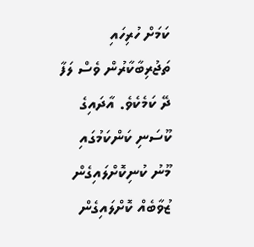ކަމަށް ހުރިހައި ތަޖުރިބާކާރުން ވެސް ލަފާ ދޭ ކަމެކެވެ. އާދައިގެ ކޫސަނި ކަންކަމުގައި މޫނު ކުނިކޮށްލައިގެން ޒުވާބެއް ކޮށްލައިގެން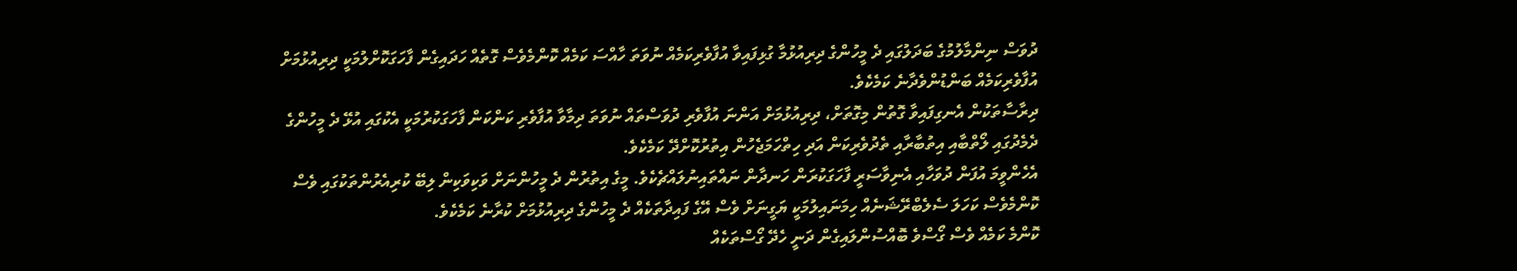ދުވަސް ނިންމާލުމުގެ ބަދަލުގައި ދެ މީހުންގެ ދިރިއުޅުމާ ގުޅިފައިވާ އުފާވެރިކަމެއް ނުވަތަ ހާއްސަ ކަމެއް ކޮންމެވެސް ގޮތެއް ހަދައިގެން ފާހަގަކޮށްލުމަކީ ދިރިއުޅުމަށް އުފާވެރިކަމެއް ބަންޑުންވެދާނެ ކަމެކެވެ.
ދިރާސާތަކުން އެނގިފައިވާ ގޮތުން މިގޮތަށް، ދިރިއުޅުމަށް އަންނަ އުފާވެރި ދުވަސްތައް ނުވަތަ ދިމާވާ އުފާވެރި ކަންކަން ފާހަގަކުރުމަކީ އެކުގައި އުޅޭ ދެ މީހުންގެ ދެމެދުގައި ލޯތްބާއި އިތުބާރާއި ތެދުވެރިކަން އަދި ހިތްހަމަޖެހުން އިތުރުކޮށްދޭ ކަމެކެވެ.
އެހެންވީމަ އުފަން ދުވަހާއި އެނިވާސަރީ ފާހަގަކުރަން ހަނދާން ނައްތައިނުލައްޗެކެވެ. މީގެ އިތުރުން ދެ މީހުންނަށް ވަކިވަކިން ލިބޭ ކުރިއެރުންތަކުގައި ވެސް ކޮންމެވެސް ކަހަލަ ސެލެބްރޭޝަނެއް ހިމަނައިލުމަކީ ޔަގީނަށް ވެސް އޭގެ ފައިދާތަކެއް ދެ މީހުންގެ ދިރިއުޅުމަށް ކުރާނެ ކަމެކެވެ.
ކޮންމެ ކަމެއް ވެސް ގޯސްވެ ބޮއްސުންލައިގެން ދަނީ ހެދޭ ގޯސްތަކެއް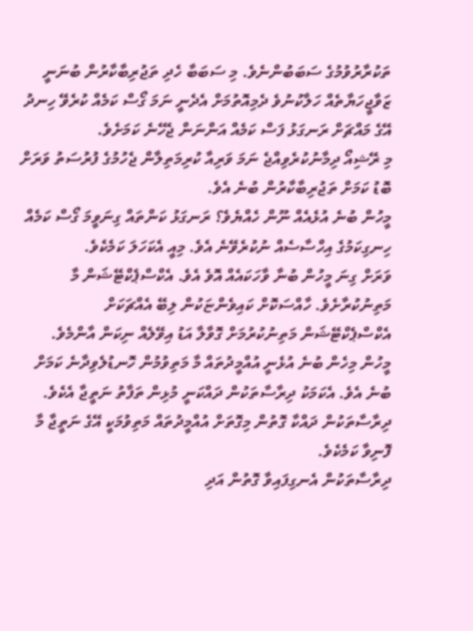ތަކުރާރުވުމުގެ ސަބަބުންނެވެ. މި ސަބަބާ ހެދި ތަޖުރިބާކާރުން ބުނަނީ ޒަވާޖީހަޔާތެއް ހަލާކުނުވެ ދެމިއޮތުމަށް އެދެނީ ނަމަ ގޯސް ކަމެއް ކުރެވޭ ހިނދު އޭގެ މައްޗަށް ރަނގަޅު ފަސް ކަމެއް އަންނަން ޖެހޭނެ ކަމަށެވެ.
މި ރޭޝިއޯ ދިމާނުކުރެވިއްޖެ ނަމަ ވަރިއާ ކުރިމަތިލާން ޖެހުމުގެ ފުރުސަތު ވަރަށް ބޮޑު ކަމަށް ތަޖުރިބާކާރުން ބުނެ އެވެ.
މީހުން ބުނެ އުޅެއެއް ނޫން ހެއްޔެވެ؟ ރަނގަޅު ކަންތައް ގިނަވީމަ ގޯސް ކަމެއް ހިނގިކަމުގެ އިހްސާސެއް ނުކުރެވޭނެ އެވެ. މިއީ އެކަހަލަ ކަމެކެވެ.
ވަރަށް ގިނަ މީހުން ބުނާ ވާހަކައެއް އޮވެ އެވެ. އެކްސްޕެކްޓޭޝަން މާ މަތިނުކުރާށެވެ. ހާއްސަކޮށް ކައިވެންޏަކުން ލިބޭ އެއްޗަކަށް އެކްސްޕެކްޓޭޝަން މަތިނުކުރުމަށް ގޮވާލާ އަޑު އިވޭލެއް ނިކަން އާންމެވެ.
މީހުން މިހެން ބުނެ އުޅެނީ އުއްމީދުތައް މާ މަތިވުމުން ހޮނޑުލެވިދާނެ ކަމަށް ބުނެ އެވެ. އެކަމަކު ދިރާސާތަކުން ދައްކަނީ މުޅިން ތަފާތު ނަތީޖާ އެކެވެ.
ދިރާސާތަކުން ދައްކާ ގޮތުން މިގޮތަށް އުއްމީދުތައް މަތިވުމަކީ އޭގެ ނަތީޖާ މާ ފޮނިވާ ކަމެކެވެ.
ދިރާސާތަކުން އެނގިފައިވާ ގޮތުން އަދި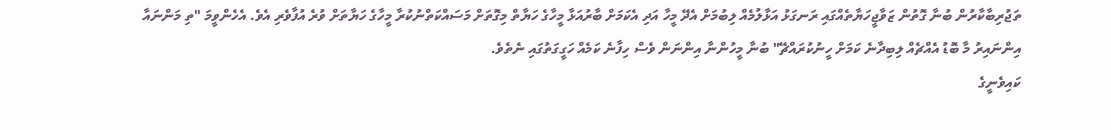ތަޖުރިބާކާރުން ބުނާ ގޮތުން ޒަވާޖީހަޔާތެއްގައި ރަނގަޅު އަޅާލުމެއް ލިބުމަށް އެދޭ މީހާ އަދި އެކަމަށް ބާރުއަޅާ މީހާގެ ހަޔާތް މިގޮތަށް މަސައްކަތްނުކުރާ މީހާގެ ހަޔާތަށް ވުރެ އުފާވެރި އެވެ. އެހެންވީމަ "ތި މަންނައާ އިންނައިރު މާ ބޮޑު އެއްޗެއް ލިބިދާނެ ކަމަށް ހީނުކުރައްޗޭ" ބުނާ މީހުންނާ އިންނަން ވެސް ހިފާނެ ކަމެއް ހަގީގަތުގައި ނެތެވެ.
ކައިވެނީގެ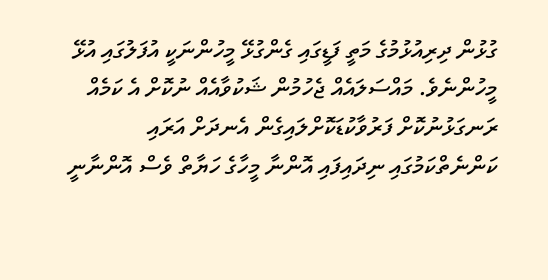ގުޅުން ދިރިއުޅުމުގެ މަތީ ފަޑީގައި ގެންގުޅޭ މީހުންނަކީ އުފަލުގައި އުޅޭ މީހުންނެވެ. މައްސަލައެއް ޖެހުމުން ޝަކުވާއެއް ނުކޮށް އެ ކަމެއް ރަނގަޅުނުކޮށް ފަރުވާކުޑަކޮށްލައިގެން އެނދަށް އަރައި ކަންނެތްކަމުގައި ނިދައިފައި އޮންނާ މީހާގެ ހަޔާތް ވެސް އޮންނާނީ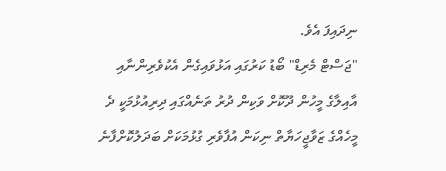ނިދައިފަ އެވެ.
"ޖަސްޓް މެރިޑް" ބޯޑު ކަރުގައި އަޅުވައިގެން އެކުވެރިންނާއި އާއިލާގެ މީހުން ދޫކޮށް ވަކިން ދުރު ތަނެއްގައި ދިރިއުޅުމަކީ ދެ މީހެއްގެ ޒަވާޖީހަޔާތް ނިކަން އުފާވެރި ގުޅުމަކަށް ބަދަލުކޮށްފާނެ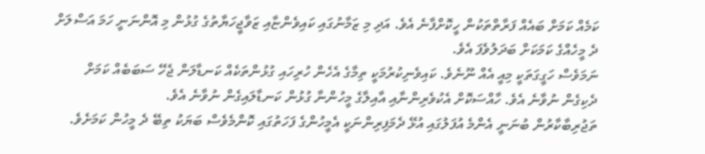ކަމެއް ކަމަށް ބައެއް ފަރާތްތަކުން ހީކޮށްފާނެ އެވެ. އަދި މި ޒަމާނުގައި ކައިވެންޏާއި ޒަވާޖީހަޔާތުގެ ގުޅުން މި އޮންނަނީ ހަމަ އަސްލަށް ދެ މީހެއްގެ ކަމަކަށް ބަދަލުވެފަ އެވެ.
ނަމަވެސް ހަގީގަތަކީ މިއީ އެއް ނޫނެވެ. ކައިވެނިކުރުމަކީ ތިމާގެ އެހެން ހުރިހައި ގުޅުންތަކެއް ކަނޑާލަން ޖެހޭ ސަބަބެއް ކަމަށް ދެކިގެން ނުވާނެ އެވެ. ހާއްސަކޮށް އެކުވެރިންނާއި އާއިލާގެ މީހުންނާ ގުޅުން ކަނޑާލައިގެން ނުވާނެ އެވެ.
ތަޖުރިބާކާރުން ބުނަނީ އެންމެ އުފަލުގައި އުޅޭ ދެމަފިރިންނަކީ އެމީހުންގެ ފަހަތުގައި ކޮންމެވެސް ބަޔަކު ތިބޭ ދެ މީހުން ކަމަށެވެ.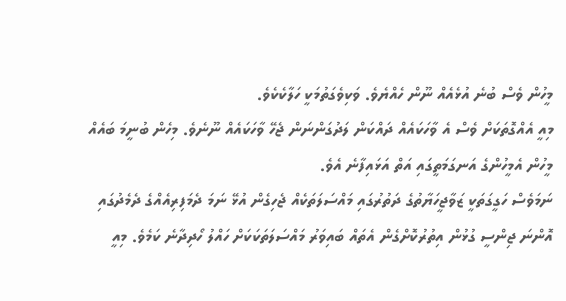މީހުން ވެސް ބުނެ އުޅެއެއް ނޫން ހެއްޔެވެ. ވަކިވެގަތުމަކީ ހަލާކެކެވެ.
މިއީ އެއްގޮތަކަށް ވެސް އެ ވާހަކައެއް ދައްކަން ލަދުގަންނަން ޖެހޭ ވާހަކައެއް ނޫނެވެ. މިހެން ބުނީމަ ބައެއް މީހުން އެމީހުންގެ އަނގަމަތީގައި އަތް އަޅައިފާނެ އެވެ.
ނަމަވެސް ހަގީގަތަކީ ޒަވާޖީހަޔާތުގެ ދަތުރުގައި މައްސަލަތަކެއް ޖެހިގެން އުޅޭ ނަމަ ދެމަފިރިއެއްގެ ދެމެދުގައި އޮންނަ ޖިންސީ ގުޅުން އިތުރުކޮށްގެން އެތައް ބައިވަރު މައްސަލަތަކަކަށް ހައްލު ހޯދިދާނެ ކަމެވެ. މިއީ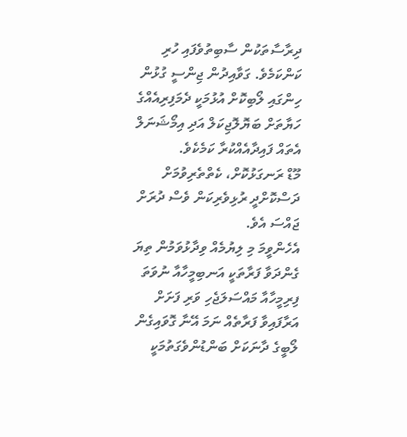ދިރާސާތަކުން ސާބިތުވެފައި ހުރި ކަންކަމެވެ. ގަވާއިދުން ޖިންސީ ގުޅުން ހިންގައި ލޯބިކޮށް އުޅުމަކީ ދެމަފިރިއެއްގެ ހަޔާތަށް ބަޔޮލޮޖިކަލް އަދި އިމޯޝަނަލް އެތައް ފައިދާއެއްކުރާ ކަމެކެވެ.
މޫޑް ރަނގަޅުކޮށް، ކެތްތެރިވުމަށް ދަސްކޮށްދީ ރުޅިވެރިކަން ވެސް ދުރަށް ޖައްސަ އެވެ.
އެހެންވީމަ މި ލިޔުމެއް ވިދާޅުވަމުން ތިޔަ ގެންދަވާ ފަރާތަކީ އަނބިމީހާއާ ނުވަތަ ފިރިމީހާއާ މައްސަލަޖެހި ވަރި ފަށަށް އަރާފައިވާ ފަރާތެއް ނަމަ އޭނާ ގޮވައިގެން ލޯބީގެ ދާނަކަށް ބަންޑުންވެގަތުމަކީ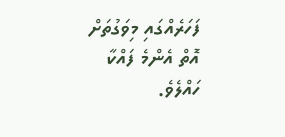ފަހަރެއްގައި މިވަގުތަށް އޮތް އެންމެ ފައްކާ ހައްލެވެ.